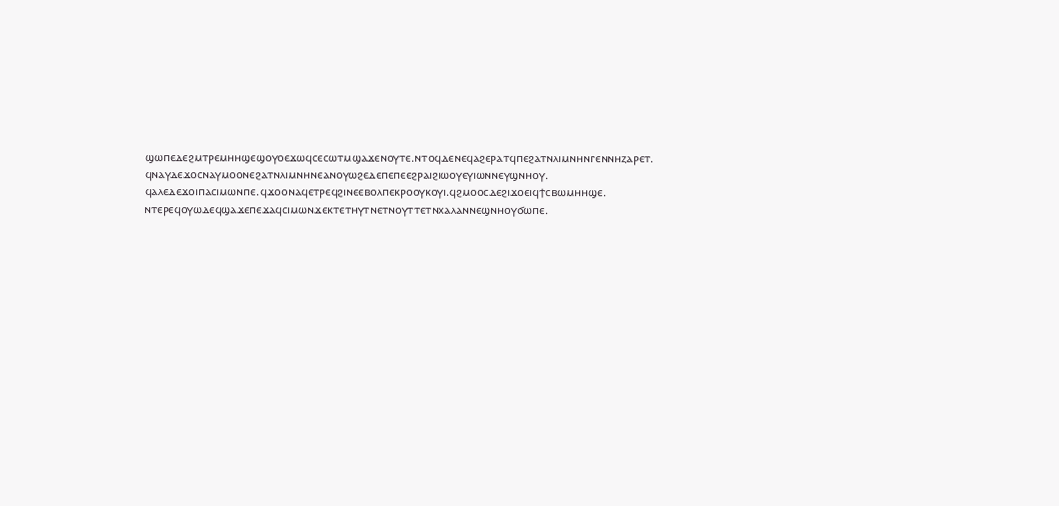ϣⲱⲡⲉⲇⲉϩⲙⲧⲣⲉⲙⲏⲏϣⲉϣⲟⲩⲟⲉϫⲱϥⲥⲉⲥⲱⲧⲙϣⲁϫⲉⲛⲟⲩⲧⲉ.ⲛⲧⲟϥⲇⲉⲛⲉϥⲁϩⲉⲣⲁⲧϥⲡⲉϩⲁⲧⲛⲗⲓⲙⲛⲏⲛⲅⲉⲛⲛⲏⲍⲁⲣⲉⲧ.
ϥⲛⲁⲩⲇⲉϫⲟⲥⲛⲁⲩⲙⲟⲟⲛⲉϩⲁⲧⲛⲗⲓⲙⲛⲏⲛⲉⲁⲛⲟⲩⲱϩⲉⲇⲉⲡⲉⲡⲉⲉϩⲣⲁⲓϩⲓⲱⲟⲩⲉⲩⲓⲱⲛⲛⲉⲩϣⲛⲏⲟⲩ.
ϥⲁⲗⲉⲇⲉϫⲟⲓⲡⲁⲥⲓⲙⲱⲛⲡⲉ.ϥϫⲟⲟⲛⲁϥⲉⲧⲣⲉϥϩⲓⲛⲉⲉⲃⲟⲗⲡⲉⲕⲣⲟⲟⲩⲕⲟⲩⲓ.ϥϩⲙⲟⲟⲥⲇⲉϩⲓϫⲟⲉⲓϥϯⲥⲃⲱⲙⲏⲏϣⲉ.
ⲛⲧⲉⲣⲉϥⲟⲩⲱⲇⲉϥϣⲁϫⲉⲡⲉϫⲁϥⲥⲓⲙⲱⲛϫⲉⲕⲧⲉⲧⲏⲩⲧⲛⲉⲧⲛⲟⲩⲧⲧⲉⲧⲛⲭⲁⲗⲁⲛⲛⲉϣⲛⲏⲟⲩϭⲱⲡⲉ.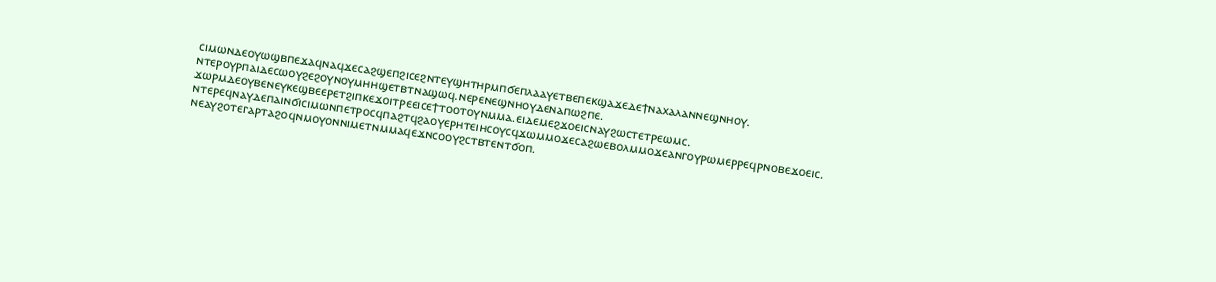ⲥⲓⲙⲱⲛⲇⲉⲟⲩⲱϣⲃⲡⲉϫⲁϥⲛⲁϥϫⲉⲥⲁϩϣⲉⲡϩⲓⲥⲉϩⲛⲧⲉⲩϣⲏⲧⲏⲣⲙⲡϭⲉⲡⲗⲁⲁⲩⲉⲧⲃⲉⲡⲉⲕϣⲁϫⲉⲇⲉϯⲛⲁⲭⲁⲗⲁⲛⲛⲉϣⲛⲏⲟⲩ.
ⲛⲧⲉⲣⲟⲩⲣⲡⲁⲓⲇⲉⲥⲱⲟⲩϩⲉϩⲟⲩⲛⲟⲩⲙⲏⲏϣⲉⲧⲃⲧⲛⲁϣⲱϥ.ⲛⲉⲣⲉⲛⲉϣⲛⲏⲟⲩⲇⲉⲛⲁⲡⲱϩⲡⲉ.
ϫⲱⲣⲙⲇⲉⲟⲩⲃⲉⲛⲉⲩⲕⲉϣⲃⲉⲉⲣⲉⲧϩⲓⲡⲕⲉϫⲟⲓⲧⲣⲉⲉⲓⲥⲉϯⲧⲟⲟⲧⲟⲩⲛⲙⲙⲁ.ⲉⲓⲇⲉⲙⲉϩϫⲟⲉⲓⲥⲛⲁⲩϩⲱⲥⲧⲉⲧⲣⲉⲱⲙⲥ.
ⲛⲧⲉⲣⲉϥⲛⲁⲩⲇⲉⲡⲁⲓⲛϭⲓⲥⲓⲙⲱⲛⲡⲉⲧⲣⲟⲥϥⲡⲁϩⲧϥϩⲁⲟⲩⲉⲣⲏⲧⲉⲓⲏⲥⲟⲩⲥϥϫⲱⲙⲙⲟϫⲉⲥⲁϩⲱⲉⲃⲟⲗⲙⲙⲟϫⲉⲁⲛⲅⲟⲩⲣⲱⲙⲉⲣⲣⲉϥⲣⲛⲟⲃⲉϫⲟⲉⲓⲥ.
ⲛⲉⲁⲩϩⲟⲧⲉⲅⲁⲣⲧⲁϩⲟϥⲛⲙⲟⲩⲟⲛⲛⲓⲙⲉⲧⲛⲙⲙⲁϥⲉϫⲛⲥⲟⲟⲩϩⲥⲧⲃⲧⲉⲛⲧϭⲟⲡ.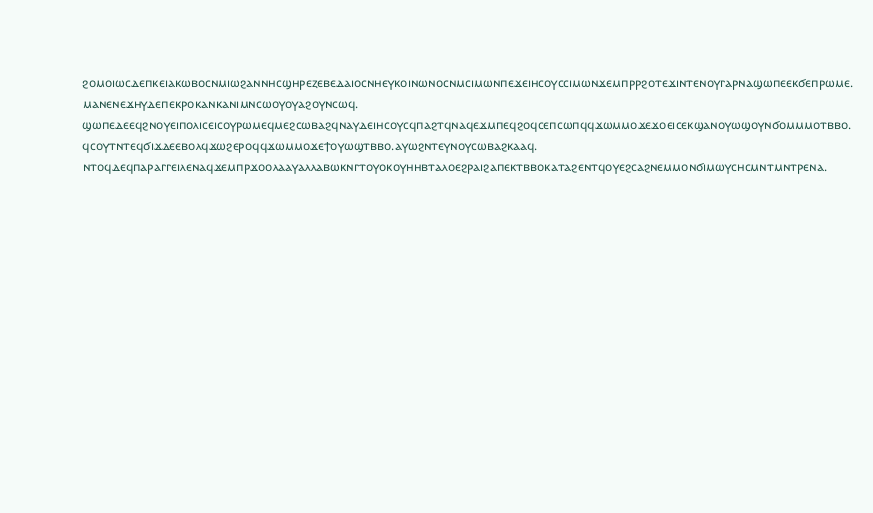ϩⲟⲙⲟⲓⲱⲥⲇⲉⲡⲕⲉⲓⲁⲕⲱⲃⲟⲥⲛⲙⲓⲱϩⲁⲛⲛⲏⲥϣⲏⲣⲉⲍⲉⲃⲉⲇⲁⲓⲟⲥⲛⲏⲉⲩⲕⲟⲓⲛⲱⲛⲟⲥⲛⲙⲥⲓⲙⲱⲛⲡⲉϫⲉⲓⲏⲥⲟⲩⲥⲥⲓⲙⲱⲛϫⲉⲙⲡⲣⲣϩⲟⲧⲉϫⲓⲛⲧⲉⲛⲟⲩⲅⲁⲣⲛⲁϣⲱⲡⲉⲉⲕϭⲉⲡⲣⲱⲙⲉ.
ⲙⲁⲛⲉⲛⲉϫⲏⲩⲇⲉⲡⲉⲕⲣⲟⲕⲁⲛⲕⲁⲛⲓⲙⲛⲥⲱⲟⲩⲟⲩⲁϩⲟⲩⲛⲥⲱϥ.
ϣⲱⲡⲉⲇⲉⲉϥϩⲛⲟⲩⲉⲓⲡⲟⲗⲓⲥⲉⲓⲥⲟⲩⲣⲱⲙⲉϥⲙⲉϩⲥⲱⲃⲁϩϥⲛⲁⲩⲇⲉⲓⲏⲥⲟⲩⲥϥⲡⲁϩⲧϥⲛⲁϥⲉϫⲙⲡⲉϥϩⲟϥⲥⲉⲡⲥⲱⲡϥϥϫⲱⲙⲙⲟϫⲉϫⲟⲉⲓⲥⲉⲕϣⲁⲛⲟⲩⲱϣⲟⲩⲛϭⲟⲙⲙⲙⲟⲧⲃⲃⲟ.
ϥⲥⲟⲩⲧⲛⲧⲉϥϭⲓϫⲇⲉⲉⲃⲟⲗϥϫⲱϩⲉⲣⲟϥϥϫⲱⲙⲙⲟϫⲉϯⲟⲩⲱϣⲧⲃⲃⲟ.ⲁⲩⲱϩⲛⲧⲉⲩⲛⲟⲩⲥⲱⲃⲁϩⲕⲁⲁϥ.
ⲛⲧⲟϥⲇⲉϥⲡⲁⲣⲁⲅⲅⲉⲓⲗⲉⲛⲁϥϫⲉⲙⲡⲣϫⲟⲟⲗⲁⲁⲩⲁⲗⲗⲁⲃⲱⲕⲛⲅⲧⲟⲩⲟⲕⲟⲩⲏⲏⲃⲧⲁⲗⲟⲉϩⲣⲁⲓϩⲁⲡⲉⲕⲧⲃⲃⲟⲕⲁⲧⲁϩⲉⲛⲧϥⲟⲩⲉϩⲥⲁϩⲛⲉⲙⲙⲟⲛϭⲓⲙⲱⲩⲥⲏⲥⲙⲛⲧⲙⲛⲧⲣⲉⲛⲁ.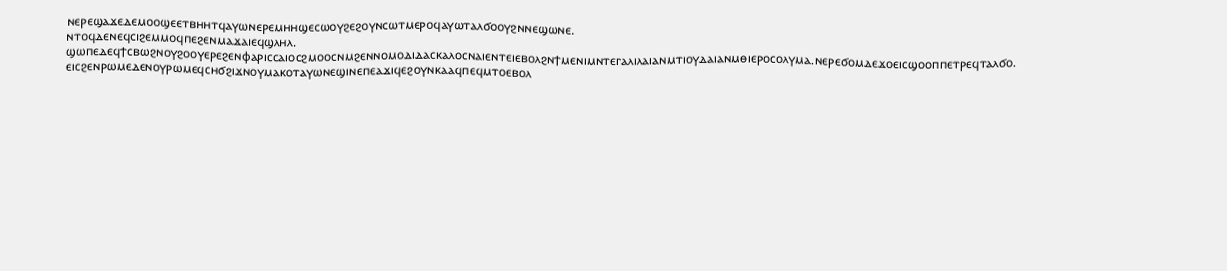ⲛⲉⲣⲉϣⲁϫⲉⲇⲉⲙⲟⲟϣⲉⲉⲧⲃⲏⲏⲧϥⲁⲩⲱⲛⲉⲣⲉⲙⲏⲏϣⲉⲥⲱⲟⲩϩⲉϩⲟⲩⲛⲥⲱⲧⲙⲉⲣⲟϥⲁⲩⲱⲧⲁⲗϭⲟⲟⲩϩⲛⲛⲉϣⲱⲛⲉ.
ⲛⲧⲟϥⲇⲉⲛⲉϥⲥⲓϩⲉⲙⲙⲟϥⲡⲉϩⲉⲛⲙⲁϫⲁⲓⲉϥϣⲗⲏⲗ.
ϣⲱⲡⲉⲇⲉϥϯⲥⲃⲱϩⲛⲟⲩϩⲟⲟⲩⲉⲣⲉϩⲉⲛⲫⲁⲣⲓⲥⲥⲁⲓⲟⲥϩⲙⲟⲟⲥⲛⲙϩⲉⲛⲛⲟⲙⲟⲇⲓⲇⲁⲥⲕⲁⲗⲟⲥⲛⲁⲓⲉⲛⲧⲉⲓⲉⲃⲟⲗϩⲛϯⲙⲉⲛⲓⲙⲛⲧⲉⲅⲁⲗⲓⲗⲁⲓⲁⲛⲙⲧⲓⲟⲩⲇⲁⲓⲁⲛⲙⲑⲓⲉⲣⲟⲥⲟⲗⲩⲙⲁ.ⲛⲉⲣⲉϭⲟⲙⲇⲉϫⲟⲉⲓⲥϣⲟⲟⲡⲡⲉⲧⲣⲉϥⲧⲁⲗϭⲟ.
ⲉⲓⲥϩⲉⲛⲣⲱⲙⲉⲇⲉⲛⲟⲩⲣⲱⲙⲉϥⲥⲏϭϩⲓϫⲛⲟⲩⲙⲁⲕⲟⲧⲁⲩⲱⲛⲉϣⲓⲛⲉⲡⲉⲁϫⲓϥⲉϩⲟⲩⲛⲕⲁⲁϥⲡⲉϥⲙⲧⲟⲉⲃⲟⲗ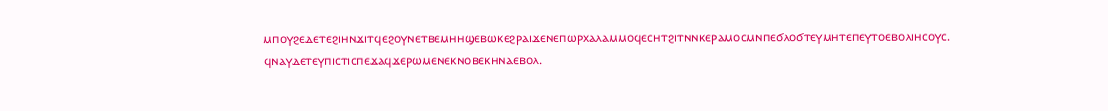ⲙⲡⲟⲩϩⲉⲇⲉⲧⲉϩⲓⲏⲛϫⲓⲧϥⲉϩⲟⲩⲛⲉⲧⲃⲉⲙⲏⲏϣⲉⲃⲱⲕⲉϩⲣⲁⲓϫⲉⲛⲉⲡⲱⲣⲭⲁⲗⲁⲙⲙⲟϥⲉⲥⲏⲧϩⲓⲧⲛⲛⲕⲉⲣⲁⲙⲟⲥⲙⲛⲡⲉϭⲗⲟϭⲧⲉⲩⲙⲏⲧⲉⲡⲉⲩⲧⲟⲉⲃⲟⲗⲓⲏⲥⲟⲩⲥ.
ϥⲛⲁⲩⲇⲉⲧⲉⲩⲡⲓⲥⲧⲓⲥⲡⲉϫⲁϥϫⲉⲣⲱⲙⲉⲛⲉⲕⲛⲟⲃⲉⲕⲏⲛⲁⲉⲃⲟⲗ.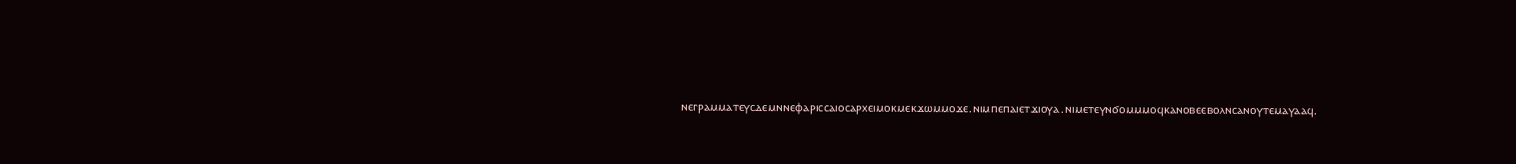ⲛⲉⲅⲣⲁⲙⲙⲁⲧⲉⲩⲥⲇⲉⲙⲛⲛⲉⲫⲁⲣⲓⲥⲥⲁⲓⲟⲥⲁⲣⲭⲉⲓⲙⲟⲕⲙⲉⲕϫⲱⲙⲙⲟϫⲉ.ⲛⲓⲙⲡⲉⲡⲁⲓⲉⲧϫⲓⲟⲩⲁ.ⲛⲓⲙⲉⲧⲉⲩⲛϭⲟⲙⲙⲙⲟϥⲕⲁⲛⲟⲃⲉⲉⲃⲟⲗⲛⲥⲁⲛⲟⲩⲧⲉⲙⲁⲩⲁⲁϥ.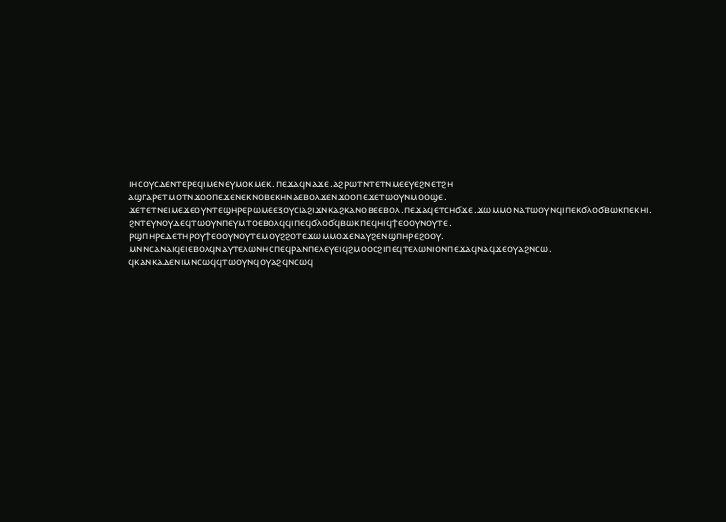ⲓⲏⲥⲟⲩⲥⲇⲉⲛⲧⲉⲣⲉϥⲓⲙⲉⲛⲉⲩⲙⲟⲕⲙⲉⲕ.ⲡⲉϫⲁϥⲛⲁϫⲉ.ⲁϩⲣⲱⲧⲛⲧⲉⲧⲛⲙⲉⲉⲩⲉϩⲛⲉⲧϩⲏ
ⲁϣⲅⲁⲣⲉⲧⲙⲟⲧⲛϫⲟⲟⲡⲉϫⲉⲛⲉⲕⲛⲟⲃⲉⲕⲏⲛⲁⲉⲃⲟⲗϫⲉⲛϫⲟⲟⲡⲉϫⲉⲧⲱⲟⲩⲛⲙⲟⲟϣⲉ.
ϫⲉⲧⲉⲧⲛⲉⲓⲙⲉϫⲉⲟⲩⲛⲧⲉϣⲏⲣⲉⲣⲱⲙⲉⲉⲝⲟⲩⲥⲓⲁϩⲓϫⲛⲕⲁϩⲕⲁⲛⲟⲃⲉⲉⲃⲟⲗ.ⲡⲉϫⲁϥⲉⲧⲥⲏϭϫⲉ.ϫⲱⲙⲙⲟⲛⲁⲧⲱⲟⲩⲛϥⲓⲡⲉⲕϭⲗⲟϭⲃⲱⲕⲡⲉⲕⲏⲓ.
ϩⲛⲧⲉⲩⲛⲟⲩⲇⲉϥⲧⲱⲟⲩⲛⲡⲉⲩⲙⲧⲟⲉⲃⲟⲗϥϥⲓⲡⲉϥϭⲗⲟϭϥⲃⲱⲕⲡⲉϥⲏⲓϥϯⲉⲟⲟⲩⲛⲟⲩⲧⲉ.
ⲣϣⲡⲏⲣⲉⲇⲉⲧⲏⲣⲟⲩϯⲉⲟⲟⲩⲛⲟⲩⲧⲉⲙⲟⲩϩϩⲟⲧⲉϫⲱⲙⲙⲟϫⲉⲛⲁⲩϩⲉⲛϣⲡⲏⲣⲉϩⲟⲟⲩ.
ⲙⲛⲛⲥⲁⲛⲁⲓϥⲉⲓⲉⲃⲟⲗϥⲛⲁⲩⲧⲉⲗⲱⲛⲏⲥⲡⲉϥⲣⲁⲛⲡⲉⲗⲉⲩⲉⲓϥϩⲙⲟⲟⲥϩⲓⲡⲉϥⲧⲉⲗⲱⲛⲓⲟⲛⲡⲉϫⲁϥⲛⲁϥϫⲉⲟⲩⲁϩⲛⲥⲱ.
ϥⲕⲁⲛⲕⲁⲇⲉⲛⲓⲙⲛⲥⲱϥϥⲧⲱⲟⲩⲛϥⲟⲩⲁϩϥⲛⲥⲱϥ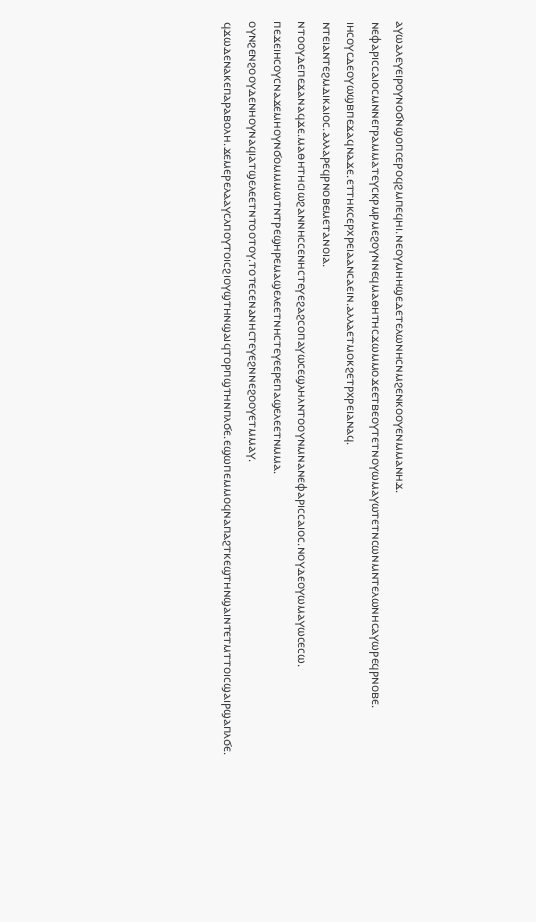ⲁⲩⲱⲁⲗⲉⲩⲉⲓⲣⲟⲩⲛⲟϭⲛϣⲟⲡⲥⲉⲣⲟϥϩⲙⲡⲉϥⲏⲓ.ⲛⲉⲟⲩⲙⲏⲏϣⲉⲇⲉⲧⲉⲗⲱⲛⲏⲥⲛⲙϩⲉⲛⲕⲟⲟⲩⲉⲛⲙⲙⲁⲛⲏϫ.
ⲛⲉⲫⲁⲣⲓⲥⲥⲁⲓⲟⲥⲙⲛⲛⲉⲅⲣⲁⲙⲙⲁⲧⲉⲩⲥⲕⲣⲙⲣⲙⲉϩⲟⲩⲛⲛⲉϥⲙⲁⲑⲏⲧⲏⲥϫⲱⲙⲙⲟϫⲉⲉⲧⲃⲉⲟⲩⲧⲉⲧⲛⲟⲩⲱⲙⲁⲩⲱⲧⲉⲧⲛⲥⲱⲛⲙⲛⲧⲉⲗⲱⲛⲏⲥⲁⲩⲱⲣⲉϥⲣⲛⲟⲃⲉ.
ⲓⲏⲥⲟⲩⲥⲇⲉⲟⲩⲱϣⲃⲡⲉϫⲁϥⲛⲁϫⲉ.ⲉⲧⲧⲏⲕⲥⲉⲣⲭⲣⲉⲓⲁⲁⲛⲥⲁⲉⲓⲛ.ⲁⲗⲗⲁⲉⲧⲙⲟⲕϩⲉⲧⲣⲭⲣⲉⲓⲁⲛⲁϥ.
ⲛⲧⲉⲓⲁⲛⲧⲉϩⲙⲇⲓⲕⲁⲓⲟⲥ.ⲁⲗⲗⲁⲣⲉϥⲣⲛⲟⲃⲉⲙⲉⲧⲁⲛⲟⲓⲁ.
ⲛⲧⲟⲟⲩⲇⲉⲡⲉϫⲁⲛⲁϥϫⲉ.ⲙⲁⲑⲏⲧⲏⲥⲓⲱϩⲁⲛⲛⲏⲥⲥⲉⲛⲏⲥⲧⲉⲩⲉϩⲁϩⲥⲟⲡⲁⲩⲱⲥⲉϣⲗⲏⲗⲛⲧⲟⲟⲩⲛⲙⲛⲁⲛⲉⲫⲁⲣⲓⲥⲥⲁⲓⲟⲥ.ⲛⲟⲩⲇⲉⲟⲩⲱⲙⲁⲩⲱⲥⲉⲥⲱ.
ⲡⲉϫⲉⲓⲏⲥⲟⲩⲥⲛⲁϫⲉⲙⲏⲟⲩⲛϭⲟⲙⲙⲙⲱⲧⲛⲧⲣⲉϣⲏⲣⲉⲙⲁϣⲉⲗⲉⲉⲧⲛⲏⲥⲧⲉⲩⲉⲉⲣⲉⲡⲁϣⲉⲗⲉⲉⲧⲛⲙⲙⲁ.
ⲟⲩⲛϩⲉⲛϩⲟⲟⲩⲇⲉⲛⲏⲟⲩⲛⲁϥⲓⲁⲧϣⲉⲗⲉⲉⲧⲛⲧⲟⲟⲧⲟⲩ.ⲧⲟⲧⲉⲥⲉⲛⲁⲛⲏⲥⲧⲉⲩⲉϩⲛⲛⲉϩⲟⲟⲩⲉⲧⲙⲙⲁⲩ.
ϥϫⲱⲇⲉⲛⲁⲕⲉⲡⲁⲣⲁⲃⲟⲗⲏ.ϫⲉⲙⲉⲣⲉⲗⲁⲁⲩⲥⲗⲡⲟⲩⲧⲟⲓⲥϩⲓⲟⲩϣⲧⲏⲛϣⲁⲓϥⲧⲟⲣⲡϣⲧⲏⲛⲡⲗϭⲉ.ⲉϣⲱⲡⲉⲙⲙⲟϥⲛⲁⲡⲁϩⲧⲕⲉϣⲧⲏⲛϣⲁⲓⲛⲧⲉⲧⲙⲧⲧⲟⲓⲥϣⲁⲓⲣϣⲁⲡⲗϭⲉ.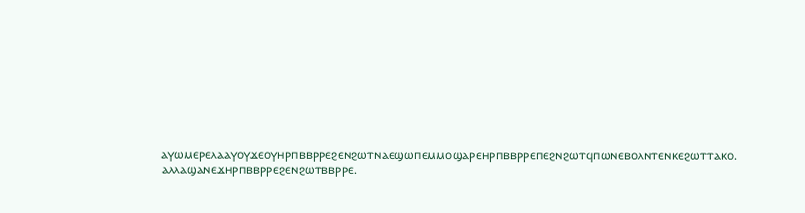ⲁⲩⲱⲙⲉⲣⲉⲗⲁⲁⲩⲟⲩϫⲉⲟⲩⲏⲣⲡⲃⲃⲣⲣⲉϩⲉⲛϩⲱⲧⲛⲁⲉϣⲱⲡⲉⲙⲙⲟϣⲁⲣⲉⲏⲣⲡⲃⲃⲣⲣⲉⲡⲉϩⲛϩⲱⲧϥⲡⲱⲛⲉⲃⲟⲗⲛⲧⲉⲛⲕⲉϩⲱⲧⲧⲁⲕⲟ.
ⲁⲗⲗⲁϣⲁⲛⲉϫⲏⲣⲡⲃⲃⲣⲣⲉϩⲉⲛϩⲱⲧⲃⲃⲣⲣⲉ.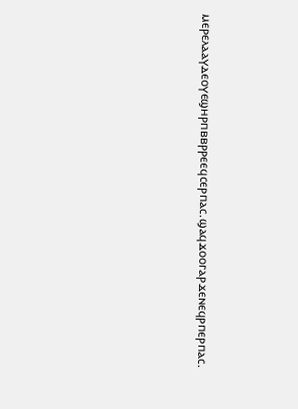ⲙⲉⲣⲉⲗⲁⲁⲩⲇⲉⲟⲩⲉϣⲏⲣⲡⲃⲃⲣⲣⲉⲉϥⲥⲉⲣⲡⲁⲥ.ϣⲁϥϫⲟⲟⲅⲁⲣϫⲉⲛⲉϥⲣⲡⲉⲣⲡⲁⲥ.